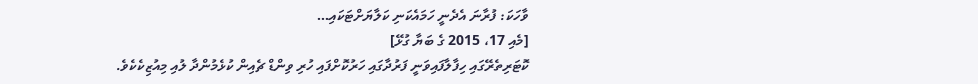ވާހަކަ: ފުރާނަ އެދެނީ ހަމައެކަނި ކަލާޔަށްޓަކައި…
[މެއި 17، 2015 ގެ ބަޔާ ގުޅޭ]
ކޮޓަރިތެރޭގައި ހިފާލާފައިވަނީ ފަރުދާގައި ހަރުކޮށްފައި ހުރި ވިންޑް ޗެއިން ކުޅެމުންދާ ލުއި މިއުޒިކެކެވެ.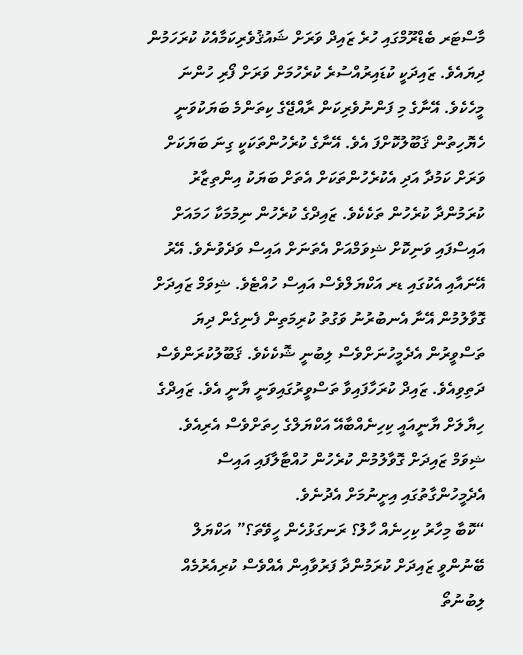މާސްޓަރ ބެޑްރޫމްގައި ހުރެ ޒައިދް ވަރަށް ޝައުޤުވެރިކަމާއެކު ކުރަހަމުން ދިޔައެވެ. ޒައިދަކީ ކުޑައިރުއްސުރެ ކުރެހުމަށް ވަރަށް ފޯރި ހުންނަ މީހެކެވެ. އޭނާގެ މި ފަންނުވެރިކަން ރާއްޖޭގެ ކިތަންމެ ބަޔަކުވަނީ ހެޔޮހިތުން ޤަބޫލުކޮށްފަ އެވެ. އޭނާގެ ކުރެހުންތަކަކީ ގިނަ ބަޔަކަށް ވަރަށް ކަމުދާ އަދި އެކުރެހުންތަކަށް އެތަށް ބަޔަކު އިންތިޒާރު ކުރަމުންދާ ކުރެހުން ތަކެކެވެ. ޒައިދްގެ ކުރެހުން ނިމުމަކާ ހަމައަށް އައިސްފައި ވަނިކޮށް ޝިވަމްއަށް އެތަނަށް އައިސް ވަދެވުނެވެ. އޭރު އޭނައާއި އެކުގައި ޑރ އަކްޔަލްވެސް އައިސް ހުއްޓެވެ. ޝިވަމް ޒައިދަށް ގޮވާލުމުން އޭނާ އެނބުރުނު ވަގުތު ކުރިމަތިން ފެނިގެން ދިޔަ ތަސްވީރުން އެދެމީހުނަށްވެސް ލިބުނީ ޝޮކެކެވެ. ޤަބޫލުކުރަންވެސް ދަތިވިއެވެ. ޒައިދް ކުރަހާފައިވާ ތަސްވީރުގައިވަނީ ޔާނީ އެވެ. ޒައިދްގެ ހިޔާލަށް ޔާނީއައީ ކިހިނެއްބާއޭ އަކްޔަލްގެ ހިތަށްވެސް އެރިއެވެ. ޝިވަމް ޒައިދަށް ގޮވާލުމުން ކުރެހުން ހުއްޓާލާފައި އައިސް އެދެމީހުންގާތުގައި އިށީނުމަށް އެދުނެވެ.
“ކޮބާ މިހާރު ކިހިނެއް ހާލު؟ ރަނގަޅުހެން ހީވޭތަ؟” އަކްޔަލް ބޭނުންވީ ޒައިދަށް ކުރަމުންދާ ފަރުވާއިން އެއްވެސް ކުރިއެރުމެއް ލިބުނުތޯ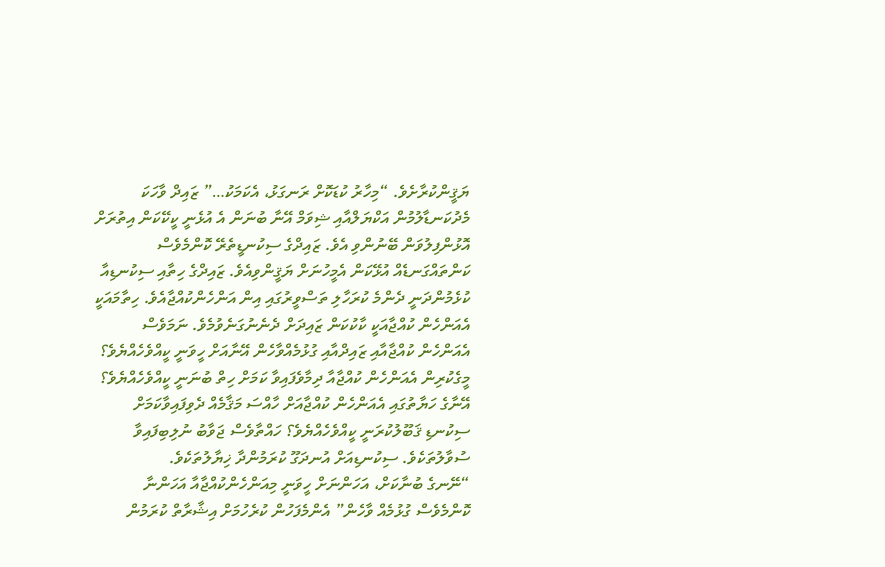ޔަޤީންކުރާށެވެ. “މިހާރު ކުޑަކޮށް ރަނގަޅު، އެކަމަކު…” ޒައިދް ވާހަކަ މެދުކަނޑާލުމުން އަކްޔަލްއާއި ޝިވަމް އޭނާ ބުނަން އެ އުޅެނީ ކީކޭކަން އިތުރަށް އޮޅުންފިލުވަން ބޭނުންވި އެވެ. ޒައިދްގެ ސިކުނޑީތެރޭ ކޮންމެވެސް ކަންތައްގަނޑެއް އުޅޭކަން އެމީހުނަށް ޔަޤީންވިއެވެ. ޒައިދްގެ ހިތާއި ސިކުނޑިއާ ކުޅެމުންދަނީ ދެންމެ ކުރަހާލި ތަސްވީރުގައި އިން އަންހެންކުއްޖާއެވެ. ހިތާމައަކީ އެއަންހެން ކުއްޖާއަކީ ކާކުކަން ޒައިދަށް ދެނެނުގަނެވުމެވެ. ނަމަވެސް އެއަންހެން ކުއްޖާއާއި ޒައިދްއާއި ގުޅުމެއްވާހެން އޭނާއަށް ހީވަނީ ކީއްވެހެއްޔެވެ؟ މީގެކުރިން އެއަންހެން ކުއްޖާއާ ދިމާވެފައިވާ ކަމަށް ހިތް ބުނަނީ ކީއްވެހެއްޔެވެ؟ އޭނާގެ ހަޔާތުގައި އެއަންހެން ކުއްޖާއަށް ހާއްސަ މަޤާމެއް ދެވިފައިވާކަމަށް ސިކުނޑި ޤަބޫލުކުރަނީ ކީއްވެހެއްޔެވެ؟ ހައްތާވެސް ޖަވާބު ނުލިބިފައިވާ ސުވާލުތަކެވެ. ސިކުނޑިއަށް އުނދަގޫ ކުރަމުންދާ ޚިޔާލުތަކެވެ.
“ނޭނގެ ބުނާކަށް، އަހަންނަށް ހީވަނީ މިއަންހެންކުއްޖާއާ އަހަންނާ ކޮންމެވެސް ގުޅުމެއް ވާހެން” އެންމެފަހުން ކުރެހުމަށް އިޝާރާތް ކުރަމުން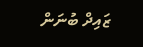ޒައިދް ބުނަން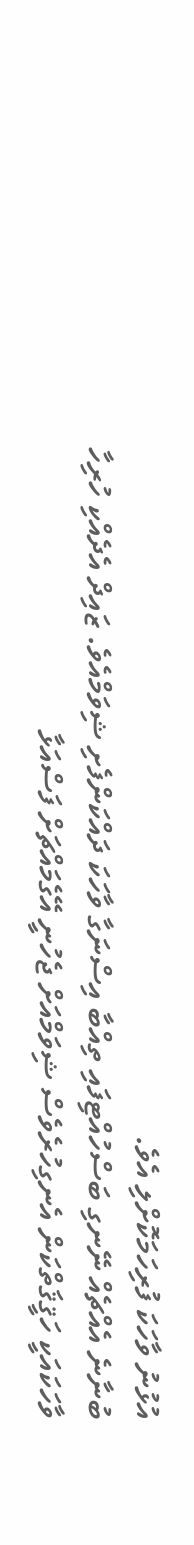އުޅުނު ވާހަކަ ފުރިހަމަކޮށްލި އެވެ.
ބުނާނެ އެއްޗެއް ނޭނގި ބަސްހުއްޓިފައި ތިއްބާ އިސްނަގާ ވާހަކަ ދައްކަންފެށި ޝިވަމްއެވެ. ޒައިދް އެދެއްކި ހުރިހާ ވާހަކައަކީ ހަޤީޤަތްކަން އެނގިހުރެވެސް ޝިވަމްއަށް ޖެހުނީ އޭގެމައްޗަށް ފަސްއަޅާ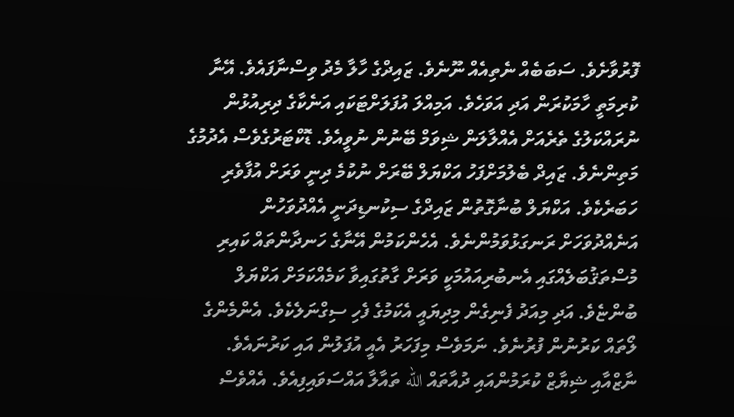ފޮރުވާށެވެ. ސަބަބެއް ނެތިއެއް ނޫނެވެ. ޒައިދްގެ ހާލާ މެދު ވިސްނާފައެވެ. އޭނާ ކުރިމަތީ ހާމަކުރަން އަދި އަވަހެވެ. އަމިއްލަ އުފަލަށްޓަކައި އަނެކާގެ ދިރިއުޅުން ނުރައްކަލުގެ ތެރެއަށް އެއްލާލަން ޝިވަމް ބޭނުން ނުވީއެވެ. ޑޮކްޓަރުގެވެސް އެދުމުގެ މަތިންނެވެ. ޒައިދް ބެލުމަށްފަހު އަކްޔަލް ބޭރަށް ނުކުމެ ދިނީ ވަރަށް އުފާވެރި ހަބަރެކެވެ. އަކްޔަލް ބުނާގޮތުން ޒައިދްގެ ސިކުނޑިދަނީ އެއްދުވަހުން އަނެއްދުވަހަށް ރަނގަޅުވަމުންނެވެ. އެހެންކަމުން އޭނާގެ ހަނދާންތައް ކައިރި މުސްތަޤުބަލެއްގައި އެނބުރިއައުމަކީ ވަރަށް ގާތުގައިވާ ކަމެއްކަމަށް އަކްޔަލް ބުންޏެވެ. އަދި މިއަދު ފެނިގެން މިދިޔައީ އެކަމުގެ ފެހި ސިގްނަލެކެވެ. އެންމެންގެ ލޯތައް ކަރުނުން ފުރުނެވެ. ނަމަވެސް މިފަހަރު އެއީ އުފަލުން އައި ކަރުނައެވެ. ނާޒްއާއި ޝިޔާޒް ކުރަމުންއައި ދުއާތައް الله ތައާލާ އައްސަވައިފިއެވެ. އެއްވެސް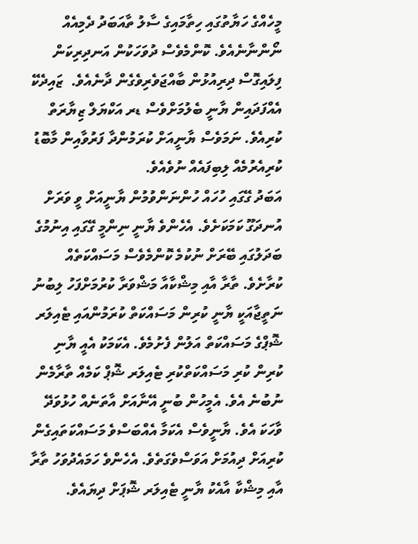މީހެއްގެ ހަޔާތުގައި ހިތާމައިގެ ސާލު ތާއަބަދު ދެމިއެއް ނޯންނާނެއެވެ. ކޮންމެވެސް ދުވަހަކުން އަނދިރިކަން ފިލައިގޮސް ދިރިއުޅުން ބާއްޖަވެރިވެގެން ދާނެއެވެ.  ޒައިދެކޭ އެއްފަދައިން ޔާނީ ބެލުމަށްވެސް ޑރ އަކްޔަލް ޒިޔާރަތް ކުރިއެވެ. ނަމަވެސް ޔާނީއަށް ކުރަމުންދާ ފަރުވާއިން މާބޮޑު ކުރިއެރުމެއް ލިބިފައެއް ނުވެއެވެ.
އަބަދު ގޭގައި ހުހައް ހުންނަންވުމުން ޔާނީއަށް ވީ ވަރަށް އުނދަގޫ ކަމަކަށެވެ. އެހެންވެ ޔާނީ ނިންމީ ގޭގައި އިނުމުގެ ބަދަލުގައި ބޭރަށް ނުކުމެ ކޮންމެވެސް މަސައްކަތެއް ކުރާށެވެ. ތާރާ އާއި މިޝްކާއާ މަޝްވަރާ ކުރުމަށްފަހު ލިބުނު ނަތީޖާއަކީ ޔާނީ ކުރިން މަސައްކަތް ކުރަމުންއައި ޓެއިލަރ ޝޮޕްގެ މަސައްކަތް އަލުން ފެށުމެވެ. އެކަމަކު އެއީ ޔާނި ކުރިން ކުރި މަސައްކަތްކުރި ޓެއިލަރ ޝޮޕް ކަމެއް ތާރާމެން ނުބުނެ އެވެ. އެމީހުން ބުނީ އޭނާއަށް އާތަނެއް ހުޅުވަދޭ ވާހަކަ އެވެ. ޔާނީވެސް އެކަމާ އެއްބަސްވެ މަސައްކަތައިގެން ކުރިއަށް ދިއުމަށް އަވަސްވެގަތެވެ. އެހެންވެ ހަމައެދުވަހު ތާރާ އާއި މިޝްކާ އާއެކު ޔާނީ ޓެއިލަރ ޝޮޕަށް ދިޔައެވެ.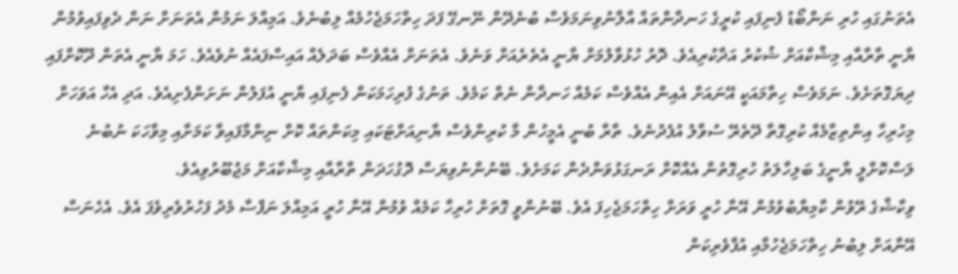އެތަނުގައި ހުރި ނަންބޯޑު ފެނިފައި ކުރީގެ ހަނދާންތައް އާލާނުވިނަމަވެސް ބުނެދޭން ނޭނގޭ ފަދަ ހިތްހަމަޖެހުމެއް ލިބުނެވެ. އަމިއްލަ ނަމުން އެތަނަށް ނަން ދެވިފައިވުމުން ޔާނީ ތާރާއާއި މިޝްކާއަށް ޝުކުރު އަދާކުރިއެވެ. ދޮރު ހުޅުވާލުމަށް ޔާނީ އެތެރެއަށް ވަނެވެ. އެތަނަށް އެއްވެސް ބަދަލެއް އައިސްފައެއް ނުވެއެވެ. ހަމަ ޔާނީ އެތަން ދޫކޮށްފައި ދިޔަގޮތަށެވެ. ނަމަވެސް ހިތާމައަކީ އޭނައަށް އެއިން އެއްވެސް ކަމެއް ހަނދާން ނެތް ކަމެވެ. ތަނުގެ ފުރިހަމަކަން ފެނިފައި ޔާނީ އުފަލުން ނަށަންފެށިއެވެ. އަދި އެހާ އަވަހަށް މިހުރިހާ އިންތިޒާމެއް ކުރިގޮތާ ދޭތެރޭ ސުވާލު އުފެދުނެވެ. ތާރާ ބުނީ އެމީހުން މާ ކުރިންވެސް ޔާނިއަށްޓަކައި މިކަންތައް ކޮށް ނިންމާފައިވާ ކަމަށާއި މިވާހަކަ ނުބުނެ ލަސްކޮށްލީ ޔާނީގެ ބަލިހާލަތު ހުރިގޮތުން އެއްކޮށް ރަނގަޅުވަންދެން ކަމަށެވެ. ބޭނުންނުވިޔަސް ދޮގުހަދަން ތާރާއާއި މިޝްކާއަށް މަޖުބޫރުވިއެވެ.
ވިކާޝްގެ ރޭވުން ކާމިޔާބުވުމުން އޭނާ ހުރީ ވަރަށް ހިތްހަމަޖެހިފަ އެވެ. ބޭނުންވީ ގޮތަށް ހުރިހާ ކަމެއް ވުމުން އޭނާ ހުރީ އަމިއްލަ ނަފްސާ މެދު ފަހުރުވެރިވެފަ އެވެ. އެހެނަސް އޭނާއަށް ލިބުނު ހިތްހަމަޖެހުމާއި އުފާވެރިކަން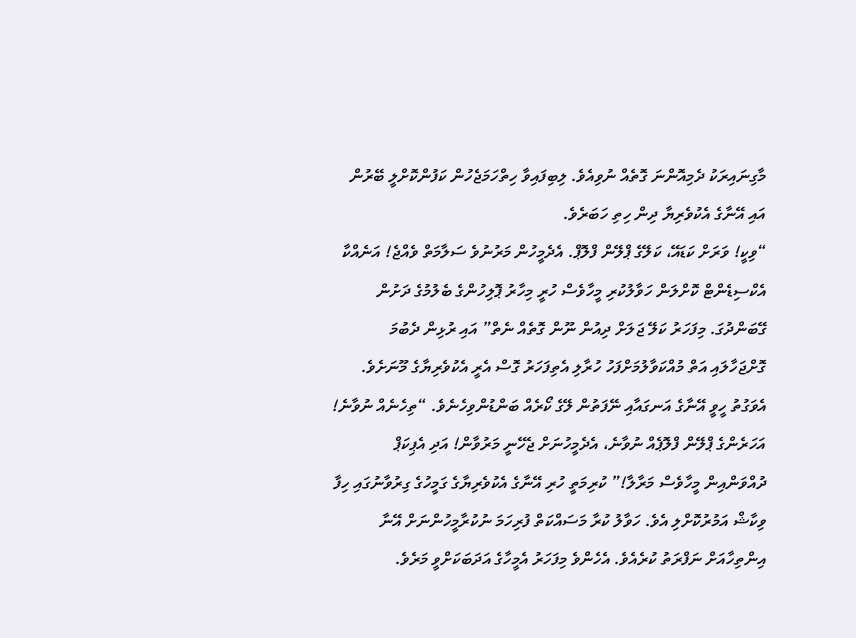މާގިނައިރަކު ދެމިއޮންނަ ގޮތެއް ނުވިއެވެ. ލިބިފައިވާ ހިތްހަމަޖެހުން ކަފުންކޮށްލީ ބޭރުން އައި އޭނާގެ އެކުވެރިޔާ ދިން ހިތި ހަބަރެވެ.
“ވިކީ! ވަރަށް ކަޑައޭ، ކަލޭގެ ޕްލޭން ފްލޮޕް. އެދެމީހުން މަރުނުވެ ސަލާމަތް ވެއްޖެ! އަނެއްކާ އެކްސިޑެންޓް ކޮށްލަން ހަވާލުކުރި މީހާވެސް ހުރީ މިހާރު ޕޮލިހުންގެ ބެލުމުގެ ދަށުން ގޭބަންދުގަ. މިފަހަރު ކަލޭ ޖަލަށް ދިއުން ނޫން ގޮތެއް ނެތް” އައި ރުޅިން ދެބުމަ ގޮށްޖަހާލައި އަތް މުއްކަވާލުމަށްފަހު ހުރާލި އެތިފަހަރު ގޮސް އެރީ އެކުވެރިޔާގެ މޫނަށެވެ. އެވަގުތު ހީވީ އޭނާގެ އަނގައާއި ނޭފަތުން ލޭގެ ކޯރެއް ބަންޑުންވިހެނެވެ. “ތިހެނެއް ނުވާނެ! އަހަރެންގެ ޕްލޭން ފްލޮޕެއް ނުވާނެ، އެދެމީހުނަށް ޖެހޭނީ މަރުވާން! އަދި އެޕިކަޕް ދުއްވަންއިން މީހާވެސް މަރާލާ!” ކުރިމަތީ ހުރި އޭނާގެ އެކުވެރިޔާގެ ގަމީހުގެ ގިރުވާނުގައި ހިފާ ވިކާޝް އަމުރުކޮށްލި އެވެ. ހަވާލު ކުރާ މަސައްކަތް ފުރިހަމަ ނުކުރާމީހުންނަށް އޭނާ އިންތިހާއަށް ނަފްރަތު ކުރެއެވެ. އެހެންވެ މިފަހަރު އެމީހާގެ އަދަބަކަށްވީ މަރެވެ.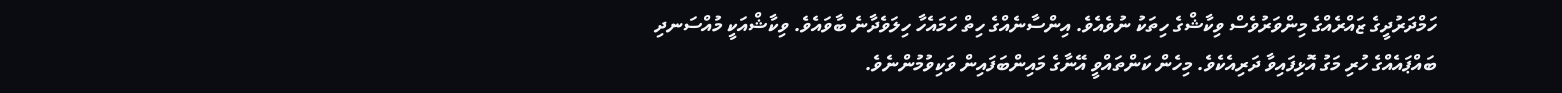ހަމްދަރުދީގެ ޒައްރެއްގެ މިންވަރުވެސް ވިކާޝްގެ ހިތަކު ނުވެއެވެ. އިންސާނެއްގެ ހިތް ހަމައެހާ ހިލަވެދާނެ ބާވައެވެ. ވިކާޝްއަކީ މުއްސަނދި ބައްޕައެއްގެ ހުރި މަގު އޮޅިފައިވާ ދަރިއެކެވެ. މިހެން ކަންތައްވީ އޭނާގެ މައިންބަފައިން ވަކިވުމުންނެވެ.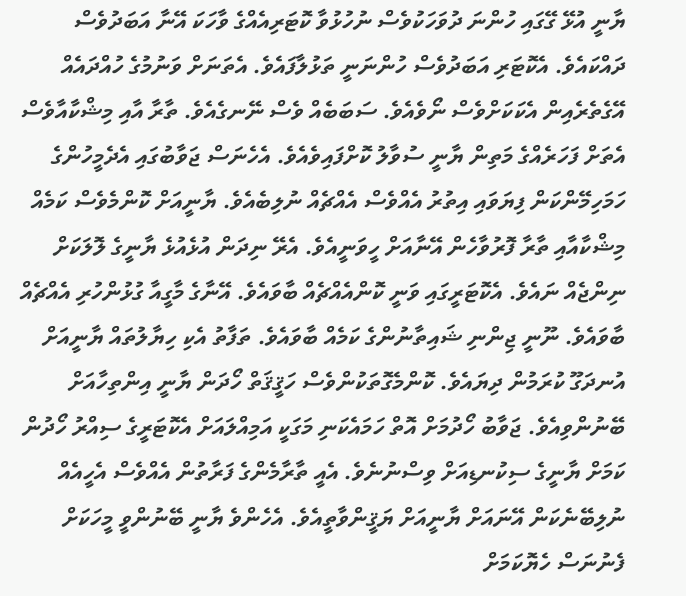ޔާނީ އުޅޭ ގޭގައި ހުންނަ ދުވަހަކުވެސް ނުހުޅުވާ ކޮޓަރިއެއްގެ ވާހަކަ އޭނާ އަބަދުވެސް ދައްކައެވެ. އެކޮޓަރި އަބަދުވެސް ހުންނަނީ ތަޅުލާފައެވެ. އެތަނަށް ވަނުމުގެ ހުއްދައެއް އޭގެތެރެއިން އެކަކަށްވެސް ނޯވެއެވެ. ސަބަބެއް ވެސް ނޭނގެއެވެ. ތާރާ އާއި މިޝްކާއާވެސް އެތަށް ފަހަރެއްގެ މަތިން ޔާނީ ސުވާލު ކޮށްފައިވެއެވެ. އެހެނަސް ޖަވާބުގައި އެދެމީހުންގެ ހަމަހިމޭންކަން ފިޔަވައި އިތުރު އެއްވެސް އެއްޗެއް ނުލިބެއެވެ. ޔާނީއަށް ކޮންމެވެސް ކަމެއް މިޝްކާއާއި ތާރާ ފޮރުވާހެން އޭނާއަށް ހީވަނީއެވެ. އެރޭ ނިދަން އުޅެއުޅެ ޔާނީގެ ލޮލަކަށް ނިންޖެއް ނައެވެ. އެކޮޓަރީގައި ވަނީ ކޮންއެއްޗެއް ބާވައެވެ. އޭނާގެ މާގީއާ ގުޅުންހުރި އެއްޗެއް ބާވައެވެ. ނޫނީ ޖިންނި ޝައިތާނުންގެ ކަމެއް ބާވައެވެ. ތަފާތު އެކި ހިޔާލުތައް ޔާނީއަށް އުނދަގޫ ކުރަމުން ދިޔައެވެ. ކޮންމެގޮތަކުންވެސް ހަޤީޤަތް ހޯދަން ޔާނީ އިންތިހާއަށް ބޭނުންވިއެވެ. ޖަވާބު ހޯދުމަށް އޮތް ހަމައެކަނި މަގަކީ އަމިއްލައަށް އެކޮޓަރީގެ ސިއްރު ހޯދުން ކަމަށް ޔާނީގެ ސިކުނޑިއަށް ވިސްނުނެވެ. އެއީ ތާރާމެންގެ ފަރާތުން އެއްވެސް އެހީއެއް ނުލިބޭނެކަން އޭނައަށް ޔާނީއަށް ޔަޤީންވާތީއެވެ. އެހެންވެ ޔާނީ ބޭނުންވީ މީހަކަށް ފެނުނަސް ހެޔޮކަމަށް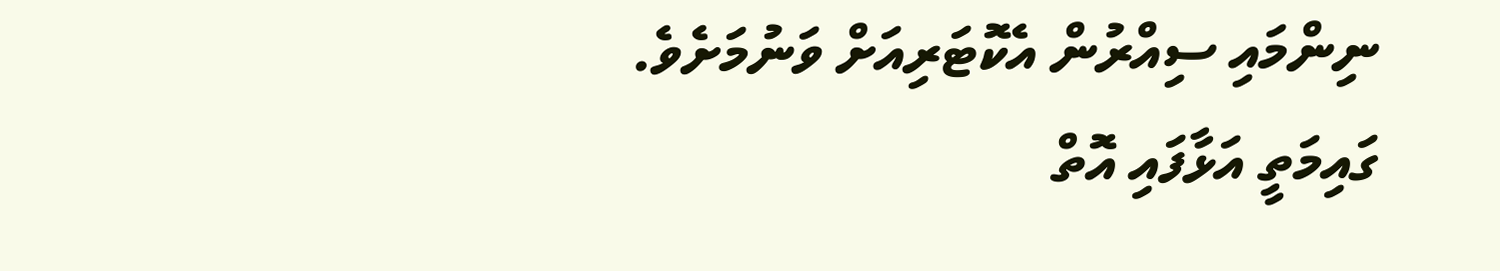ނިންމައި ސިއްރުން އެކޮޓަރިއަށް ވަނުމަށެވެ.
ގައިމަތީ އަޅާފައި އޮތް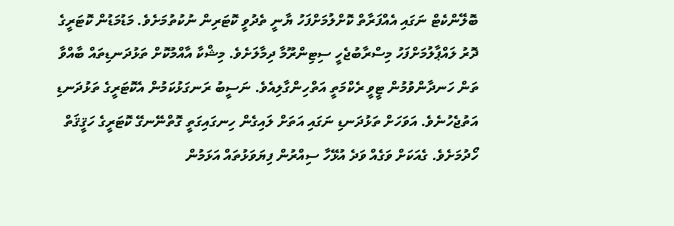ބޮލޭންކެޓް ނަގައި އެއްފަރާތް ކޮށްލުމަށްފަހު ޔާނީ ތެދުވީ ކޮޓަރިން ނުކުތުމަށެވެ. މަޑުމަޑުން ކޮޓަރީގެ ދޮރު ލައްޕާލުމަށްފަހު މިސްރާބުޖެހީ ސިޓިންރޫމާ ދިމާލަށެވެ. މިޝްކާ އާއްމުކޮށް ތަޅުދަނޑިތައް ބާއްވާ ތަން ހަނދާންވުމުން ޓީވީ ރެކްމަތީ އަތްހިންގާލިއެވެ. ނަސީބު ރަނގަޅުކަމުން އެކޮޓަރީގެ ތަޅުދަނޑި އަތުޖެހުނެވެ. އަވަހަށް ތަޅުދަނޑި ނަގައި އަތަށް ލައިގެން ހިނގައިގަތީ ގޮތްނޭނގޭ ކޮޓަރީގެ ހަޤީޤަތް ހޯދުމަށެވެ. ގެއަކަށް ވަގެއް ވަދެ އުޅޭހާ ސިއްރުން ފިޔަވަޅުތައް އަޅަމުން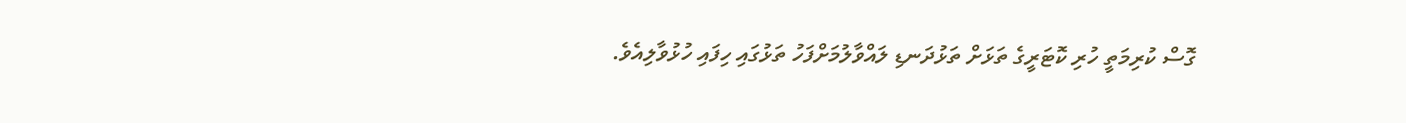ގޮސް ކުރިމަތީ ހުރި ކޮޓަރީގެ ތަޅަށް ތަޅުދަނޑި ލައްވާލުމަށްފަހު ތަޅުގައި ހިފައި ހުޅުވާލިއެވެ.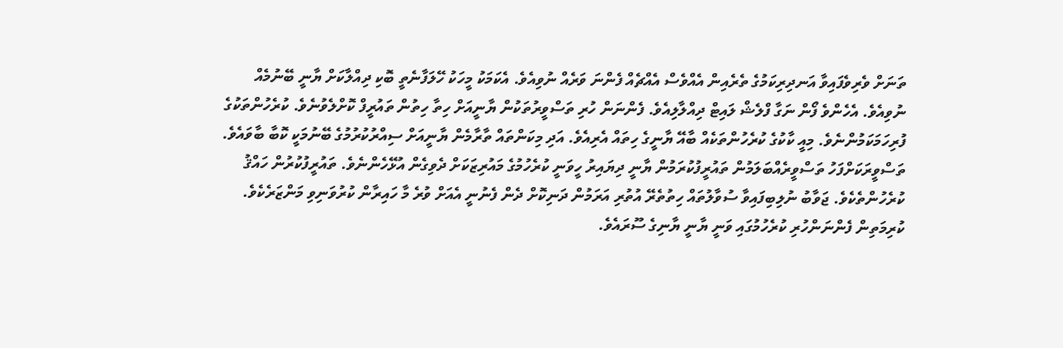ތަނަށް ވެރިވެފައިވާ އަނދިރިކަމުގެ ތެރެއިން އެއްވެސް އެއްޗެއް ފެންނަ ވަރެއް ނުވިއެވެ. އެކަމަކު މީހަކު ހޭލަފާނެތީ ބޮކި ދިއްލާކަށް ޔާނީ ބޭނުމެއް ނުވިއެވެ. އެހެންވެ ފޯން ނަގާ ފްލެޝް ލައިޓް ދިއްލާލިއެވެ. ފެންނަން ހުރި ތަސްވީރުތަކުން ޔާނީއަށް ހިތާ ހިތުން ތައުރީފް ކޮށްލެވުނެވެ. ކުރެހުންތަކުގެ ފުރިހަމަކަމުންނެވެ. މިއީ ކާކުގެ ކުރެހުންތަކެއް ބާއޭ ޔާނީގެ ހިތައް އެރިއެވެ. އަދި މިކަންތައް ތާރާމެން ޔާނީއަށް ސިއްރުކުރުމުގެ ބޭނުމަކީ ކޮބާ ބާވައެވެ.
ތަސްވީރަކަށްފަހު ތަސްވީރެއްބަލަމުން ތައުރީފުކުރަމުން ޔާނީ ދިޔައިރު ހީވަނީ ކުރެހުމުގެ މައުރިޒަކަށް ދެވިގެން އުޅޭހެންނެވެ. ތައުރީފުކުރުން ހައްޤު ކުރެހުންތެކެވެ. ޖަވާބު ނުލިބިފައިވާ ސުވާލުތައް ހިތުތެރޭ އުތުރި އަރަމުން ދަނިކޮށް ދެން ފެނުނީ އެއަށް ވުރެ މާ ހައިރާން ކުރުވަނިވި މަންޒަރެކެވެ. ކުރިމަތިން ފެންނަންހުރި ކުރެހުމުގައި ވަނީ ޔާނީ ޔާނިގެ ސޫރައެވެ.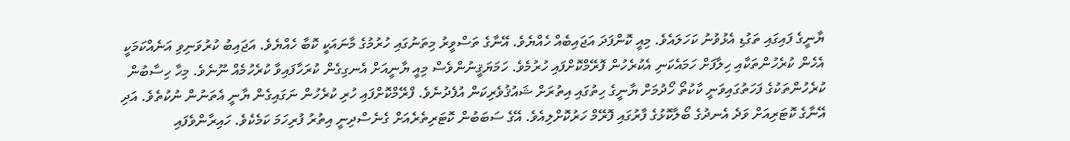ޔާނީގެ ފައިގައި ތަގުޑި އެޅުވުނު ކަހަލައެވެ. މިއީ ކޮންފަދަ އަޖައިބެއް ހެއްޔެވެ. އޭނާގެ ތަސްވީރު މިތަނުގައި ހުރުމުގެ މާނައަކީ ކޮބާ ހެއްޔެވެ. އަޖައިބު ކުރުވަނިވި އަނެއްކަމަކީ އެހެން ކުރެހުންތަކާއި ހިލާފަށް ހަމައެކަނި އެކުރެހުން ފޮރޭމްކޮށްފައި ހުރުމެވެ. ހަމަޔަޤީނުންވެސް މިއީ ޔާނީއަށް އެނގިގެން ކުރަހާފައިވާ ކުރެހުމެއް ނޫނެވެ. މިހާ ހިސާބުން ކުރެހުންތަކުގެ ފަހަތުގައިވަނީ ކާކުތޯ ހޯދުމަށް ޔާނީގެ ހިތުގައި އިތުރަށް ޝައުޤުވެރިކަން އުފެދުނެވެ. ފްރޭމްކޮށްފައި ހުރި ކުރެހުން ނަގައިގެން ޔާނީ އެތަނުން ނުކުތެވެ. އަދި އޭނާގެ ކޮޓަރިއަށް ވަދެ އެނދުގެ ބޯލާކޮޅުގެ ފާރުގައި ފޮރޭމް ހަރުކޮށްލިއެވެ. އޭގެ ސަބަބުން ކޮޓަރިތެރެއަށް ގެނެސްދިނީ އިތުރު ފުރިހަމަ ކަމެކެވެ. ހައިރާންވެފައި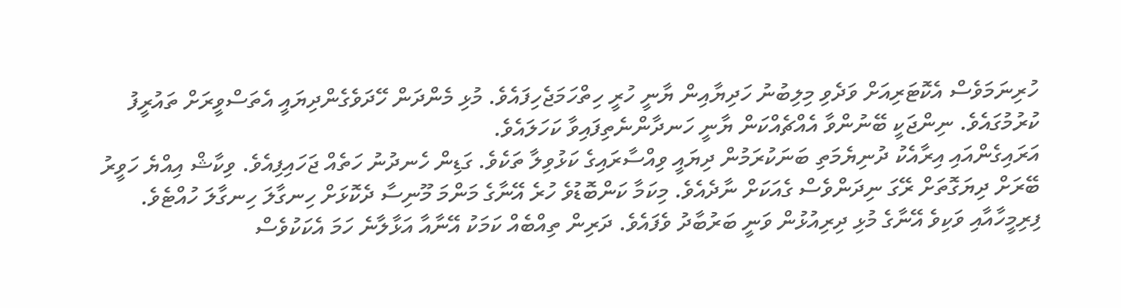ހުރިނަމަވެސް އެކޮޓަރިއަށް ވަދެވި މިލިބުނު ހަދިޔާއިން ޔާނީ ހުރީ ހިތްހަމަޖެހިފައެވެ. މުޅި މެންދަން ހޭދަވެގެންދިޔައީ އެތަސްވީރަށް ތައުރީފު ކުރުމުގައެވެ. ނިންޖަކީ ބޭނުންވާ އެއްޗެއްކަން ޔާނީ ހަނދާންނެތިފައިވާ ކަހަލައެވެ.
އަރައިގެންއައި އިރާއެކު ދުނިޔެމަތި ބަނަކުރަމުން ދިޔައީ ވިއްސާރައިގެ ކަޅުވިލާ ތަކެވެ. ގަޑިން ހެނދުނު ހަތެއް ޖަހައިފިއެވެ. ވިކާޝް އިއްޔެ ހަވީރު ބޭރަށް ދިޔަގޮތަށް ރޭގަ ނިދަންވެސް ގެއަކަށް ނާދެއެވެ. މިކަމާ ކަންބޮޑުވެ ހުރެ އޭނާގެ މަންމަ މޫނިސާ ދެކޮޅަށް ހިނގާލަ ހިނގާލަ ހުއްޓެވެ. ފިރިމީހާއާއި ވަކިވެ އޭނާގެ މުޅި ދިރިއުޅުން ވަނީ ބަރުބާދު ވެފައެވެ. ދަރިން ތިއްބެއް ކަމަކު އޭނާއާ އަޅާލާނެ ހަމަ އެކަކުވެސް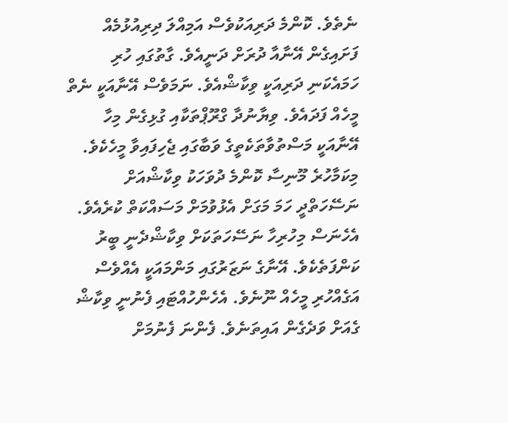ނެތެވެ. ކޮންމެ ދަރިއަކުވެސް އަމިއްލަ ދިރިއުޅުމެއް ފަށައިގެން އޭނާއާ ދުރަށް ދަނީއެވެ. ގާތުގައި ހުރި ހަމައެކަނި ދަރިއަކީ ވިކާޝްއެވެ. ނަމަވެސް އޭނާއަކީ ނެތް މީހެއް ފަދައެވެ. ވިޔާނުދާ ގްރޫޕްތަކާއި ގުޅިގެން މިހާ އޭނާއަކީ މަސްތުވާތަކެތީގެ ވަބާގައި ޖެހިފައިވާ މީހެކެވެ. މިކަމާހުރެ މޫނިސާ ކޮންމެ ދުވަހަކު ވިކާޝްއަށް ނަސޭހަތްދީ ހަމަ މަގަށް އެޅުވުމަށް މަސައްކަތް ކުރެއެވެ. އެހެނަސް މިހުރިހާ ނަސޭހަތަކަށް ވިކާޝްދެނީ ބީރު ކަންފަތެކެވެ. އޭނާގެ ނަޒަރުގައި މަންމައަކީ އެއްވެސް އަގެއްހުރި މީހެއް ނޫނެވެ. އެހެންހުއްޓައި ފެނުނީ ވިކާޝް ގެއަށް ވަދެގެން އައިތަނެވެ. ފެންނަ ފެނުމަށް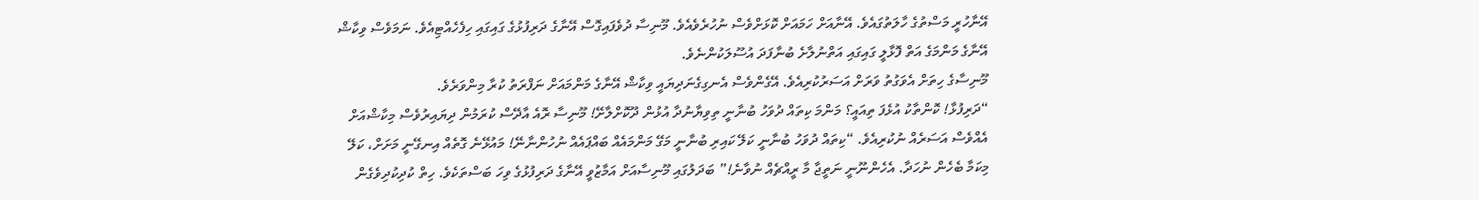އޭނާހުރީ މަސްތުގެ ހާލަތުގައެވެ. އޭނާއަށް ހަމައަށް ކޮޅަށްވެސް ނުހުރެވެއެވެ. މޫނިސާ ދުވެފައިގޮސް އޭނާގެ ދަރިފުޅުގެ ގައިގައި ހިފެހެއްޓިއެވެ. ނަމަވެސް ވިކާޝް އޭނާގެ މަންމަގެ އަތް ފޮޅާލީ ގައިގައި އަތްނުލާށެ ބުނާފަދަ އުސޫލަކުންނެވެ.
މޫނިސާގެ ހިތަށް އެވަގުތު ވަރަށް އަސަރުކުރިއެވެ. އޭގެންވެސް އެނގިގެނަދިޔައީ ވިކާޝް އޭނާގެ މަންމައަށް ނަފްރަތު ކުރާ މިންވަރެވެ.
“ދަރިފުޅާ! ކޮންތާކު އުޅެފަ ތިއައީ؟ މަންމަ ކިތައް ދުވަހު ބުނާނީ ތިވިޔާނުދާ އުޅުން ދޫކޮށްލާށޭ! މޫނިސާ ރޮއެ އާދޭސް ކުރަމުން ދިޔައިރުވެސް މިކާޝްއަށް އެއްވެސް އަސަރެއް ނުކުރިއެވެ. “ކިތައް ދުވަހު ބުނާނީ ކަލޭ ކައިރި ބުނާނީ މަގޭ މަންމައެއް ބައްޕައެއް ނުހުންނާނޭ! މައުޅޭނެ ގޮތެއް އިނގޭނީ މަށަށް، ކަލޭ މިކަމާ ބެހެން ނުހަދާ. އެހެންނޫނީ ނަތީޖާ މާ ރީއްޗެއް ނުވާނެ!” ބަދަލުގައި މޫނިސާއަށް އަމާޒުވީ އޭނާގެ ދަރިފުޅުގެ ވިހަ ބަސްތަކެވެ. ހިތް ކުދިކުދިވެގެން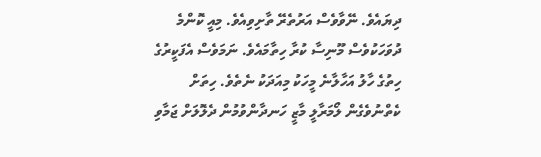ދިޔައެވެ. ނޭވާވެސް އަރުތެރޭ ތާށިވިއެވެ. މިއީ ކޮންމެ ދުވަހަކުވެސް މޫނިސާ ކުރާ ހިތާމައެވެ. ނަމަވެސް އެފަކީރުގެ ހިތުގެ ހާލު އަހާލާނެ މީހަކު މިއަދަކު ނެތެވެ. ހިތަށް ކެތްނުވެގެން ލޯމަރާލީ މާޒީ ހަނދާންވުމުން ދެލޮލަށް ޖަމާވި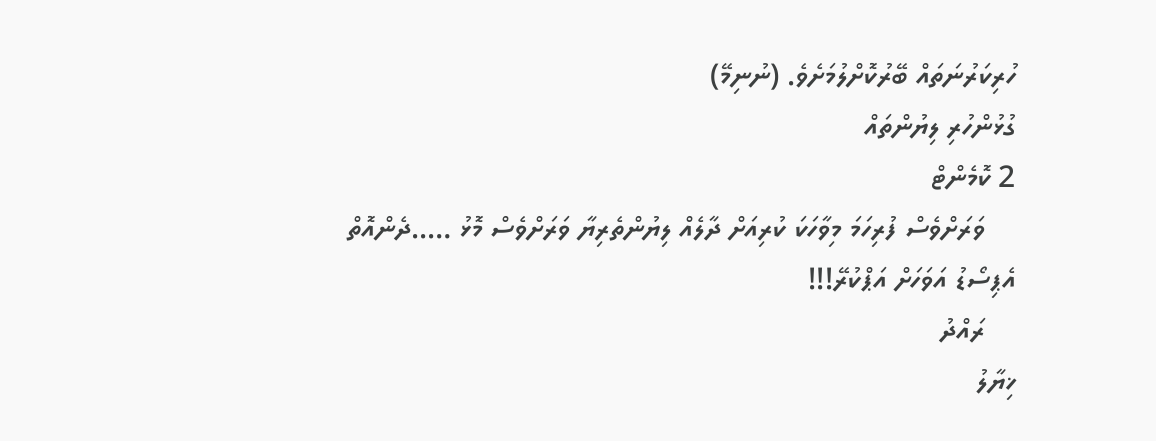ހުރިކަރުނަތައް ބޭރުކޮށްލުމަށެވެ. (ނުނިމޭ)
ގުޅުންހުރި ލިޔުންތައް
2 ކޮމެންޓް
    ވަރަށްވެސް ފުރިހަމަ މިވާހަކަ ކުރިއަށް ދާލެއް ލިޔުންތެރިޔާ ވަރަށްވެސް މޮޅު …..ދެންއޮތް އެޕިސޯޑު އަވަހަށް އަޕްކުރޭ!!!
    ރައްދު
ޚިޔާލު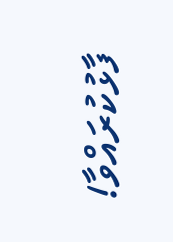ފާޅުކުރައްވާ!